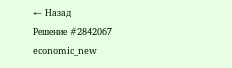← Назад
Решение #2842067 economic_new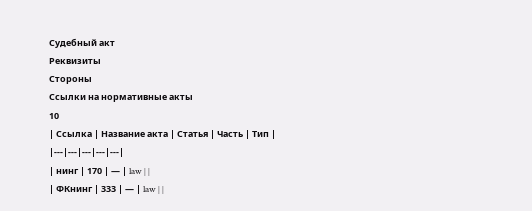Судебный акт
Реквизиты
Стороны
Ссылки на нормативные акты
10
| Ссылка | Название акта | Статья | Часть | Тип |
|---|---|---|---|---|
| нинг | 170 | — | law | |
| ФКнинг | 333 | — | law | |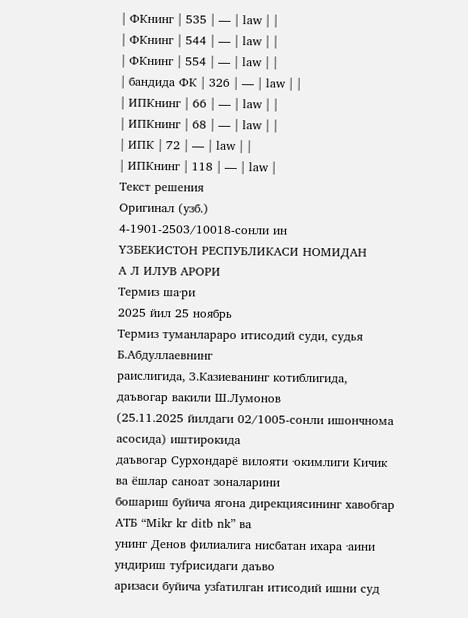| ФКнинг | 535 | — | law | |
| ФКнинг | 544 | — | law | |
| ФКнинг | 554 | — | law | |
| бандида ФК | 326 | — | law | |
| ИПКнинг | 66 | — | law | |
| ИПКнинг | 68 | — | law | |
| ИПК | 72 | — | law | |
| ИПКнинг | 118 | — | law |
Текст решения
Оригинал (узб.)
4-1901-2503/10018-сонли ин
YЗБEКИCTOH PECПУБЛИКACИ HOMИДAH
A Л ИЛУB APOPИ
Термиз ша·ри
2025 йил 25 ноябрь
Термиз туманлараро итисодий суди, судья Б.Абдуллаевнинг
раислигида, З.Казиеванинг котиблигида, даъвогар вакили Ш.Лумонов
(25.11.2025 йилдаги 02/1005-сонли ишончнома асосида) иштирокида
даъвогар Сурхондарë вилояти ·окимлиги Кичик ва ëшлар саноат зоналарини
бошариш буйича ягона дирекциясининг хавобгар АТБ “Mikr kr ditb nk” ва
унинг Денов филиалига нисбатан ихара ·аини ундириш туfрисидаги даъво
аризаси буйича узfатилган итисодий ишни суд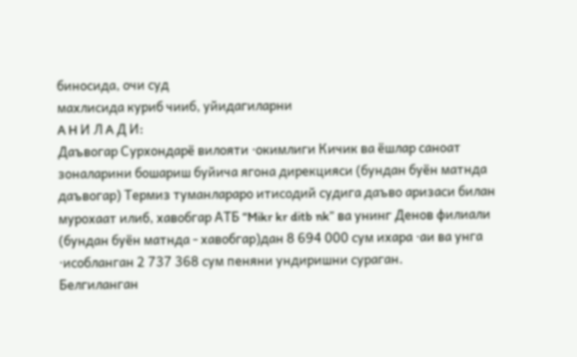биносида, очи суд
махлисида куриб чииб, уйидагиларни
A H И Л A Д И:
Даъвогар Сурхондарë вилояти ·окимлиги Кичик ва ëшлар саноат
зоналарини бошариш буйича ягона дирекцияси (бундан буëн матнда даъвогар) Термиз туманлараро итисодий судига даъво аризаси билан
мурохаат илиб, хавобгар АТБ “Mikr kr ditb nk” ва унинг Денов филиали
(бундан буëн матнда - хавобгар)дан 8 694 000 сум ихара ·аи ва унга
·исобланган 2 737 368 сум пеняни ундиришни сураган.
Белгиланган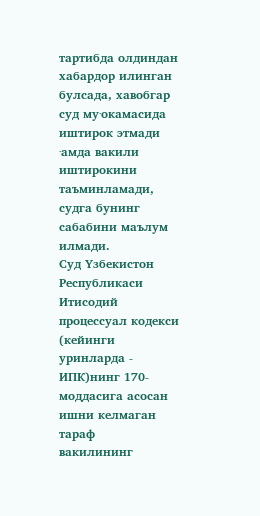тартибда олдиндан хабардор илинган булсада, хавобгар
суд му·окамасида иштирок этмади ·амда вакили иштирокини таъминламади,
судга бунинг сабабини маълум илмади.
Суд Үзбекистон Республикаси Итисодий процессуал кодекси (кейинги
уринларда - ИПК)нинг 170-моддасига асосан ишни келмаган тараф
вакилининг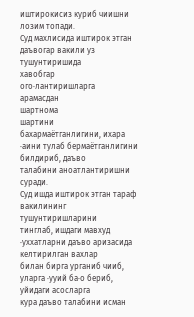иштирокисиз куриб чиишни лозим топади.
Суд махлисида иштирок этган даъвогар вакили уз тушунтиришида
хавобгар
ого·лантиришларга
арамасдан
шартнома
шартини
бахармаëтганлигини, ихара ·аини тулаб бермаëтганлигини билдириб, даъво
талабини аноатлантиришни суради.
Суд ишда иштирок этган тараф вакилининг тушунтиришларини
тинглаб, ишдаги мавхуд ·уххатларни даъво аризасида келтирилган вахлар
билан бирга урганиб чииб, уларга ·ууий ба·о бериб, уйидаги асосларга
кура даъво талабини исман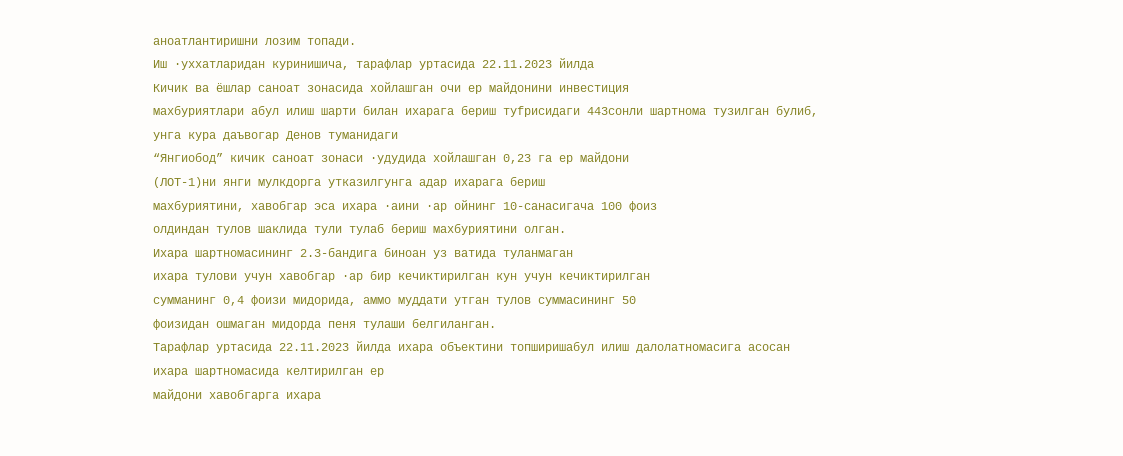аноатлантиришни лозим топади.
Иш ·уххатларидан куринишича, тарафлар уртасида 22.11.2023 йилда
Кичик ва ëшлар саноат зонасида хойлашган очи ер майдонини инвестиция
махбуриятлари абул илиш шарти билан ихарага бериш туfрисидаги 443сонли шартнома тузилган булиб, унга кура даъвогар Денов туманидаги
“Янгиобод” кичик саноат зонаси ·удудида хойлашган 0,23 га ер майдони
(ЛОТ-1)ни янги мулкдорга утказилгунга адар ихарага бериш
махбуриятини, хавобгар эса ихара ·аини ·ар ойнинг 10-санасигача 100 фоиз
олдиндан тулов шаклида тули тулаб бериш махбуриятини олган.
Ихара шартномасининг 2.3-бандига биноан уз ватида туланмаган
ихара тулови учун хавобгар ·ар бир кечиктирилган кун учун кечиктирилган
сумманинг 0,4 фоизи мидорида, аммо муддати утган тулов суммасининг 50
фоизидан ошмаган мидорда пеня тулаши белгиланган.
Тарафлар уртасида 22.11.2023 йилда ихара объектини топширишабул илиш далолатномасига асосан ихара шартномасида келтирилган ер
майдони хавобгарга ихара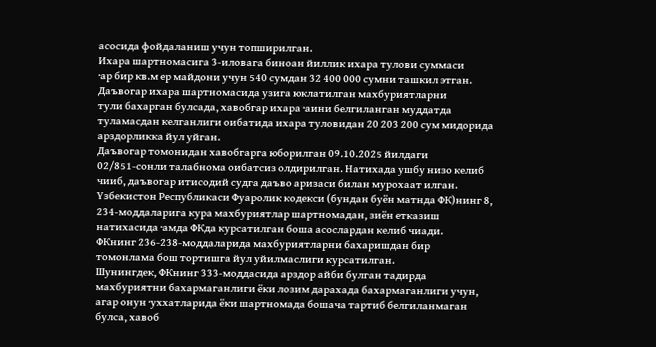асосида фойдаланиш учун топширилган.
Ихара шартномасига 3-иловага биноан йиллик ихара тулови суммаси
·ар бир кв.м ер майдони учун 540 сумдан 32 400 000 сумни ташкил этган.
Даъвогар ихара шартномасида узига юклатилган махбуриятларни
тули бахарган булсада, хавобгар ихара ·аини белгиланган муддатда
туламасдан келганлиги оибатида ихара туловидан 20 203 200 сум мидорида
арздорликка йул уйган.
Даъвогар томонидан хавобгарга юборилган 09.10.2025 йилдаги
02/851-сонли талабнома оибатсиз олдирилган. Натихада ушбу низо келиб
чииб, даъвогар итисодий судга даъво аризаси билан мурохаат илган.
Үзбекистон Республикаси Фуаролик кодекси (бундан буëн матнда ФК)нинг 8, 234-моддаларига кура махбуриятлар шартномадан, зиëн етказиш
натихасида ·амда ФКда курсатилган боша асослардан келиб чиади.
ФКнинг 236-238-моддаларида махбуриятларни бахаришдан бир
томонлама бош тортишга йул уйилмаслиги курсатилган.
Шунингдек, ФКнинг 333-моддасида арздор айби булган тадирда
махбуриятни бахармаганлиги ëки лозим дарахада бахармаганлиги учун,
агар онун ·уххатларида ëки шартномада бошача тартиб белгиланмаган
булса, хавоб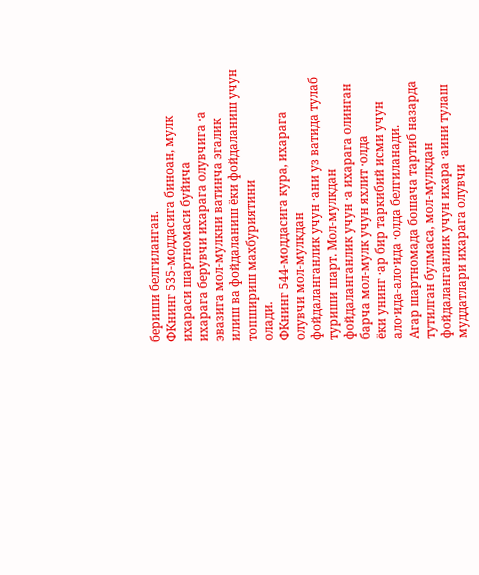бериши белгиланган.
ФКнинг 535-моддасига биноан, мулк ихараси шартномаси буйича
ихарага берувчи ихарага олувчига ·а эвазига мол-мулкни ватинча эгалик
илиш ва фойдаланиш ëки фойдаланиш учун топшириш махбуриятини
олади.
ФКнинг 544-моддасига кура, ихарага олувчи мол-мулкдан
фойдаланганлик учун ·ани уз ватида тулаб туриши шарт. Мол-мулкдан
фойдаланганлик учун ·а ихарага олинган барча мол-мулк учун яхлит ·олда
ëки унинг ·ар бир таркибий исми учун ало·ида-ало·ида ·олда белгиланади.
Агар шартномада бошача тартиб назарда тутилган булмаса, мол-мулкдан
фойдаланганлик учун ихара ·аини тулаш муддатлари ихарага олувчи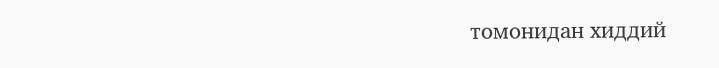томонидан хиддий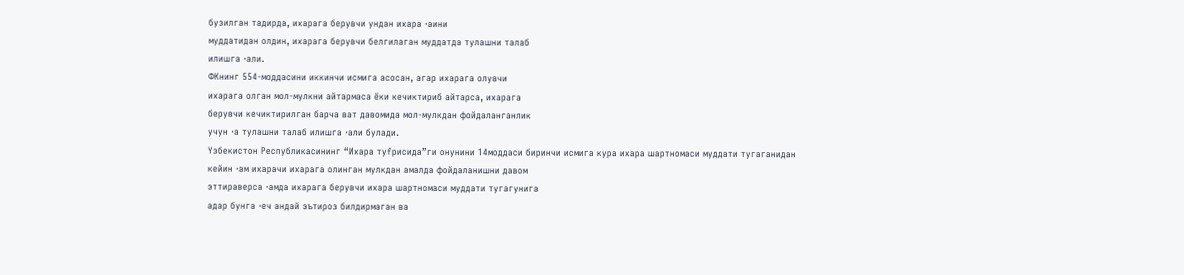бузилган тадирда, ихарага берувчи ундан ихара ·аини
муддатидан олдин, ихарага берувчи белгилаган муддатда тулашни талаб
илишга ·али.
ФКнинг 554-моддасини иккинчи исмига асосан, агар ихарага олувчи
ихарага олган мол-мулкни айтармаса ëки кечиктириб айтарса, ихарага
берувчи кечиктирилган барча ват давомида мол-мулкдан фойдаланганлик
учун ·а тулашни талаб илишга ·али булади.
Үзбекистон Республикасининг “Ихара туfрисида”ги онунини 14моддаси биринчи исмига кура ихара шартномаси муддати тугаганидан
кейин ·ам ихарачи ихарага олинган мулкдан амалда фойдаланишни давом
эттираверса ·амда ихарага берувчи ихара шартномаси муддати тугагунига
адар бунга ·еч андай эътироз билдирмаган ва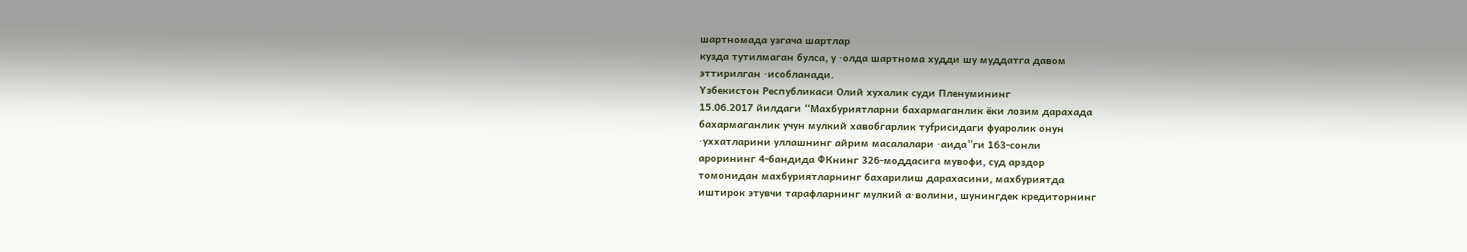шартномада узгача шартлар
кузда тутилмаган булса, у ·олда шартнома худди шу муддатга давом
эттирилган ·исобланади.
Үзбекистон Республикаси Олий хухалик суди Пленумининг
15.06.2017 йилдаги “Махбуриятларни бахармаганлик ëки лозим дарахада
бахармаганлик учун мулкий хавобгарлик туfрисидаги фуаролик онун
·уххатларини уллашнинг айрим масалалари ·аида”ги 163-сонли
арорининг 4-бандида ФКнинг 326-моддасига мувофи, суд арздор
томонидан махбуриятларнинг бахарилиш дарахасини, махбуриятда
иштирок этувчи тарафларнинг мулкий а·волини, шунингдек кредиторнинг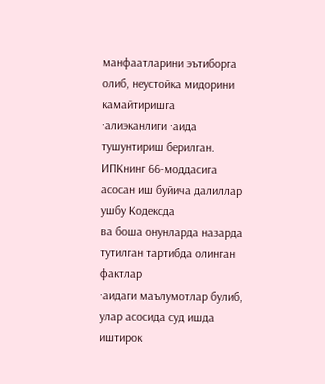манфаатларини эътиборга олиб, неустойка мидорини камайтиришга
·алиэканлиги ·аида тушунтириш берилган.
ИПКнинг 66-моддасига асосан иш буйича далиллар ушбу Кодексда
ва боша онунларда назарда тутилган тартибда олинган фактлар
·аидаги маълумотлар булиб, улар асосида суд ишда иштирок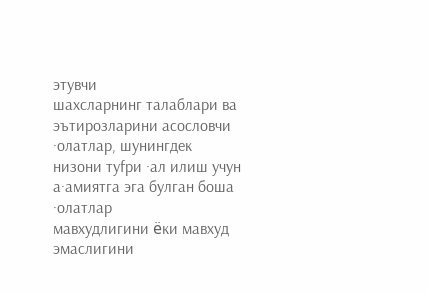этувчи
шахсларнинг талаблари ва эътирозларини асословчи ·олатлар, шунингдек
низони туfри ·ал илиш учун а·амиятга эга булган боша ·олатлар
мавхудлигини ëки мавхуд эмаслигини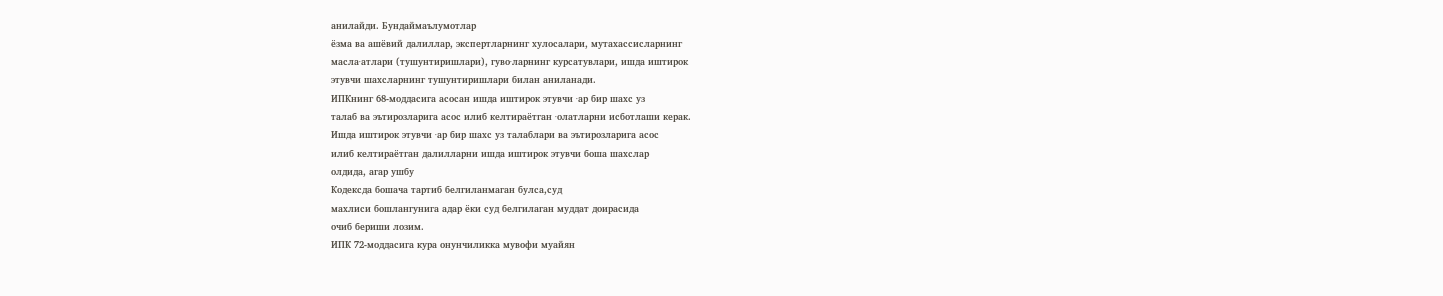анилайди. Бундаймаълумотлар
ëзма ва ашëвий далиллар, экспертларнинг хулосалари, мутахассисларнинг
масла·атлари (тушунтиришлари), гуво·ларнинг курсатувлари, ишда иштирок
этувчи шахсларнинг тушунтиришлари билан аниланади.
ИПКнинг 68-моддасига асосан ишда иштирок этувчи ·ар бир шахс уз
талаб ва эътирозларига асос илиб келтираëтган ·олатларни исботлаши керак.
Ишда иштирок этувчи ·ар бир шахс уз талаблари ва эътирозларига асос
илиб келтираëтган далилларни ишда иштирок этувчи боша шахслар
олдида, агар ушбу
Кодексда бошача тартиб белгиланмаган булса,суд
махлиси бошлангунига адар ëки суд белгилаган муддат доирасида
очиб бериши лозим.
ИПК 72-моддасига кура онунчиликка мувофи муайян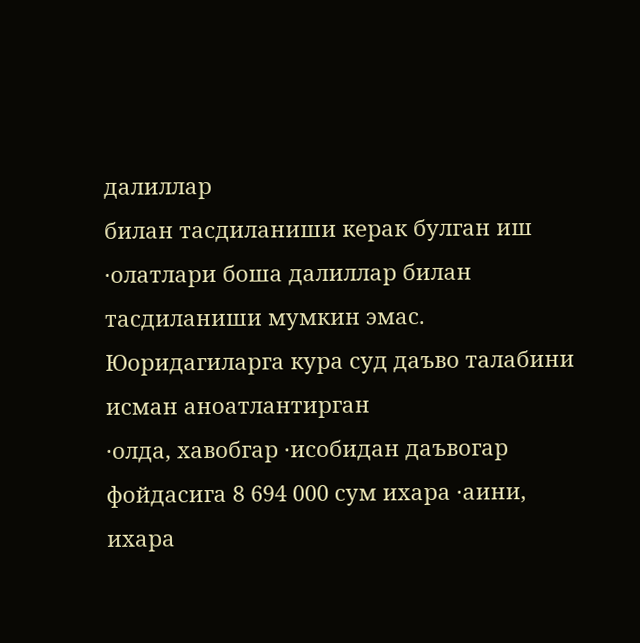далиллар
билан тасдиланиши керак булган иш ·олатлари боша далиллар билан
тасдиланиши мумкин эмас.
Юоридагиларга кура суд даъво талабини исман аноатлантирган
·олда, хавобгар ·исобидан даъвогар фойдасига 8 694 000 сум ихара ·аини,
ихара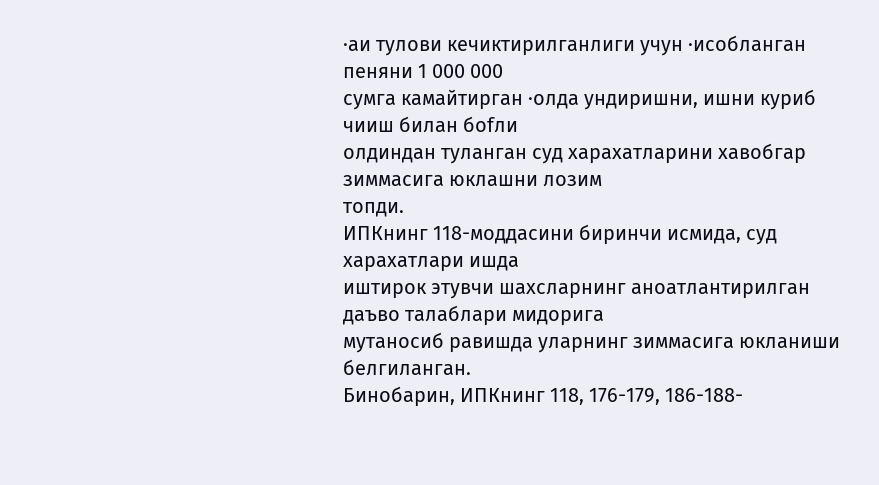·аи тулови кечиктирилганлиги учун ·исобланган пеняни 1 000 000
сумга камайтирган ·олда ундиришни, ишни куриб чииш билан боfли
олдиндан туланган суд харахатларини хавобгар зиммасига юклашни лозим
топди.
ИПКнинг 118-моддасини биринчи исмида, суд харахатлари ишда
иштирок этувчи шахсларнинг аноатлантирилган даъво талаблари мидорига
мутаносиб равишда уларнинг зиммасига юкланиши белгиланган.
Бинобарин, ИПКнинг 118, 176-179, 186-188-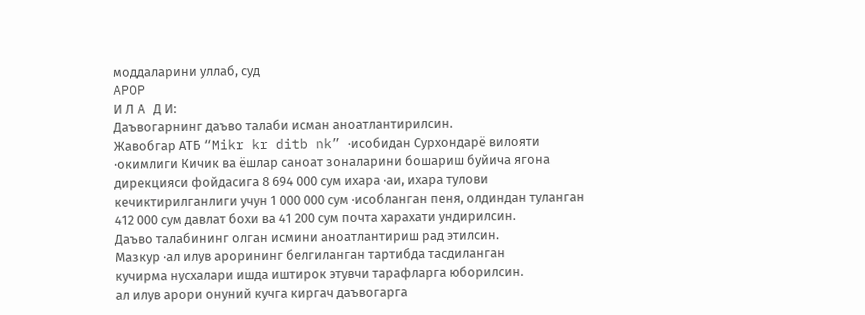моддаларини уллаб, суд
APOP
И Л A Д И:
Даъвогарнинг даъво талаби исман аноатлантирилсин.
Жавобгар АТБ “Mikr kr ditb nk” ·исобидан Сурхондарë вилояти
·окимлиги Кичик ва ëшлар саноат зоналарини бошариш буйича ягона
дирекцияси фойдасига 8 694 000 сум ихара ·аи, ихара тулови
кечиктирилганлиги учун 1 000 000 сум ·исобланган пеня, олдиндан туланган
412 000 сум давлат бохи ва 41 200 сум почта харахати ундирилсин.
Даъво талабининг олган исмини аноатлантириш рад этилсин.
Мазкур ·ал илув арорининг белгиланган тартибда тасдиланган
кучирма нусхалари ишда иштирок этувчи тарафларга юборилсин.
ал илув арори онуний кучга киргач даъвогарга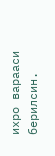ихро варааси
берилсин.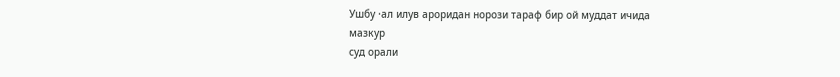Ушбу ·ал илув ароридан норози тараф бир ой муддат ичида мазкур
суд орали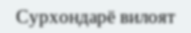Сурхондарë вилоят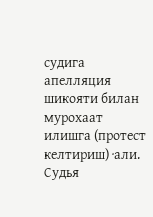судига апелляция шикояти билан мурохаат
илишга (протест келтириш) ·али.
Cудья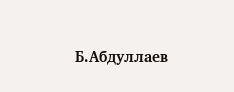Б.Aбдуллаев